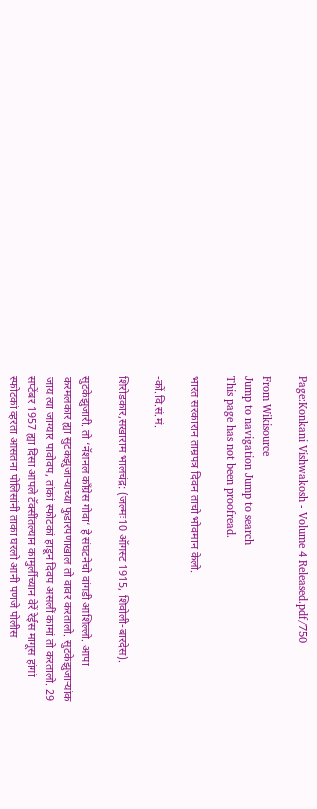Page:Konkani Vishwakosh - Volume 4 Released.pdf/750

From Wikisource
Jump to navigation Jump to search
This page has not been proofread.

भारत सरकारान ताम्रपत्र दिवन ताचो भोवमान केलो.

-कों.वि.सं.मं.

शिरोडकार,सखाराम भालचंद्र: (जल्मः10 ऑगस्ट 1915, शिवोली-बारदेस).

सुटकेझुजारी. तो ‘नॅशनल काँग्रेस गोवा‘ हे संघटनेचो वांगडी आशिल्लो. आपा करमलकार ह्या सुटकझुजाऱ्याच्या फुडारपणाखाल तो वावर करतालो. सुटकेझुजाऱ्यांक जाय त्या जाग्यार पावोवप, तांकां स्फोटकां हाडून दिवप असलीं कामां तो करतालो. 29 सप्टेंबर 1957 ह्या दिसा आपले टॅक्सींतल्यान कामुर्लीच्यान वेरें रेईस मागूस हांगां स्फोटकां व्हरता आसतना पोलिसांनी ताका घरलो आनी पणजे पोलीस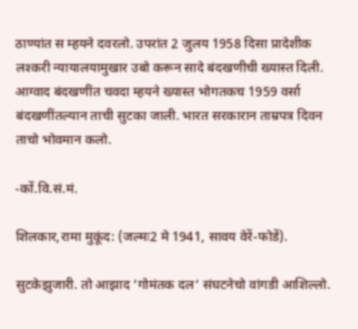ठाण्यांत स म्हयने दवरलो. उपरांत 2 जुलय 1958 दिसा प्रादेशीक लश्करी न्यायालयामुखार उबो करून सादे बंदखणीची ख्यास्त दिली. आग्वाद बंदखणींत चवदा म्हयने ख्यास्त भोगतकच 1959 वर्सा बंदखणींतल्यान ताची सुटका जाली. भारत सरकारान ताम्रपत्र दिवन ताचो भोवमान कलो.

-कों.वि.सं.मं.

शिलकार,रामा मुकूंद: (जल्मः2 मे 1941, सावय वेरें-फोडें).

सुटकेझुजारी. तो आझाद ‘गोमंतक दल‘ संघटनेचो वांगडी आशिल्लो.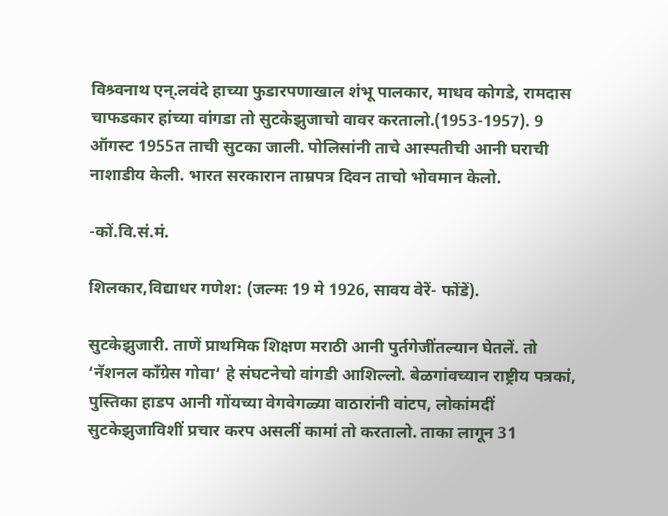विश्र्वनाथ एन्.लवंदे हाच्या फुडारपणाखाल शंभू पालकार, माधव कोगडे, रामदास चाफडकार हांच्या वांगडा तो सुटकेझुजाचो वावर करतालो.(1953-1957). 9 ऑगस्ट 1955त ताची सुटका जाली. पोलिसांनी ताचे आस्पतीची आनी घराची नाशाडीय केली. भारत सरकारान ताम्रपत्र दिवन ताचो भोवमान केलो.

-कों.वि.सं.मं.

शिलकार,विद्याधर गणेश: (जल्मः 19 मे 1926, सावय वेरें- फोंडें).

सुटकेझुजारी. ताणें प्राथमिक शिक्षण मराठी आनी पुर्तगेजींतल्यान घेतलें. तो ‘नॅशनल काँग्रेस गोवा‘ हे संघटनेचो वांगडी आशिल्लो. बेळगांवच्यान राष्ट्रीय पत्रकां, पुस्तिका हाडप आनी गोंयच्या वेगवेगळ्या वाठारांनी वांटप, लोकांमदीं सुटकेझुजाविशीं प्रचार करप असलीं कामां तो करतालो. ताका लागून 31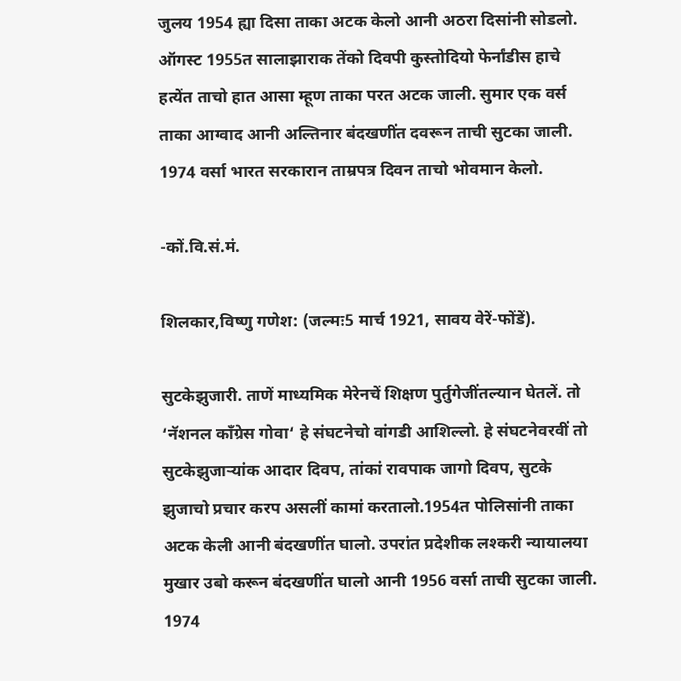जुलय 1954 ह्या दिसा ताका अटक केलो आनी अठरा दिसांनी सोडलो. ऑगस्ट 1955त सालाझाराक तेंको दिवपी कुस्तोदियो फेर्नांडीस हाचे हत्येंत ताचो हात आसा म्हूण ताका परत अटक जाली. सुमार एक वर्स ताका आग्वाद आनी अल्तिनार बंदखणींत दवरून ताची सुटका जाली. 1974 वर्सा भारत सरकारान ताम्रपत्र दिवन ताचो भोवमान केलो.

-कों.वि.सं.मं.

शिलकार,विष्णु गणेश: (जल्मः5 मार्च 1921, सावय वेरें-फोंडें).

सुटकेझुजारी. ताणें माध्यमिक मेरेनचें शिक्षण पुर्तुगेजींतल्यान घेतलें. तो ‘नॅशनल काँग्रेस गोवा‘ हे संघटनेचो वांगडी आशिल्लो. हे संघटनेवरवीं तो सुटकेझुजाऱ्यांक आदार दिवप, तांकां रावपाक जागो दिवप, सुटके झुजाचो प्रचार करप असलीं कामां करतालो.1954त पोलिसांनी ताका अटक केली आनी बंदखणींत घालो. उपरांत प्रदेशीक लश्करी न्यायालया मुखार उबो करून बंदखणींत घालो आनी 1956 वर्सा ताची सुटका जाली. 1974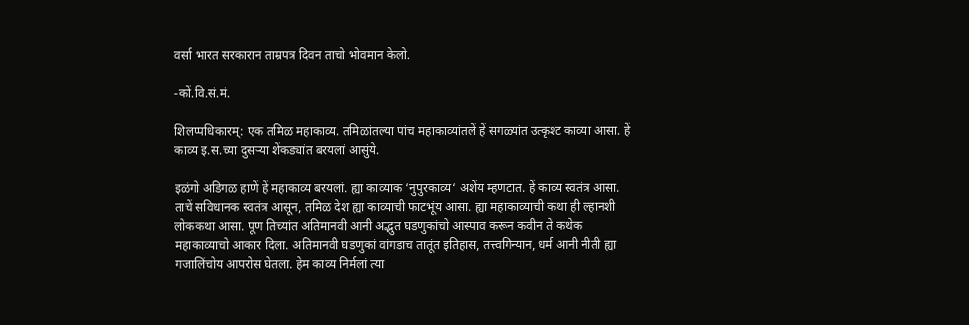वर्सा भारत सरकारान ताम्रपत्र दिवन ताचो भोवमान केलो.

-कों.वि.सं.मं.

शिलप्पधिकारम्: एक तमिळ महाकाव्य. तमिळांतल्या पांच महाकाव्यांतलें हें सगळ्यांत उत्कृश्ट काव्या आसा. हें काव्य इ.स.च्या दुसऱ्या शेंकड्यांत बरयलां आसुंये.

इळंगो अडिगळ हाणें हें महाकाव्य बरयलां. ह्या काव्याक ‘नुपुरकाव्य‘ अशेंय म्हणटात. हें काव्य स्वतंत्र आसा. ताचें सविधानक स्वतंत्र आसून, तमिळ देश ह्या काव्याची फाटभूंय आसा. ह्या महाकाव्याची कथा ही ल्हानशी लोककथा आसा. पूण तिच्यांत अतिमानवी आनी अद्भुत घडणुकांचो आस्पाव करून कवीन ते कथेक महाकाव्याचो आकार दिला. अतिमानवी घडणुकां वांगडाच तातूंत इतिहास, तत्त्वगिन्यान, धर्म आनी नीती ह्या गजालिंचोय आपरोस घेतला. हेम काव्य निर्मलां त्या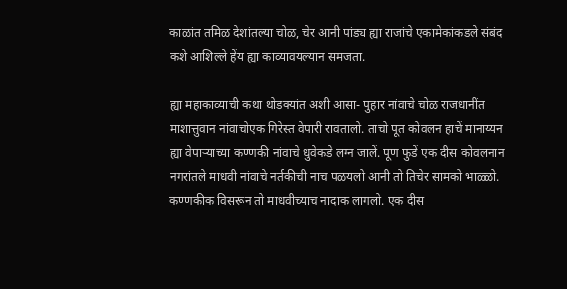काळांत तमिळ देशांतल्या चोळ, चेर आनी पांड्य ह्या राजांचे एकामेकांकडले संबंद कशे आशिल्ले हेंय ह्या काव्यावयल्यान समजता.

ह्या महाकाव्याची कथा थोडक्यांत अशी आसा- पुहार नांवाचे चोळ राजधानींत माशात्तुवान नांवाचोएक गिरेस्त वेपारी रावतालो. ताचो पूत कोवलन हाचें मानाय्यन ह्या वेपाऱ्याच्या कण्णकी नांवाचे धुवेकडे लग्न जालें. पूण फुडें एक दीस कोवलनान नगरांतले माधवी नांवाचे नर्तकीची नाच पळयलो आनी तो तिचेर सामको भाळ्ळो. कण्णकीक विसरून तो माधवीच्याच नादाक लागलो. एक दीस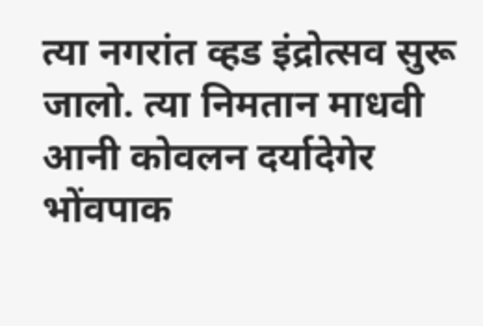त्या नगरांत व्हड इंद्रोत्सव सुरू जालो. त्या निमतान माधवी आनी कोवलन दर्यादेगेर भोंवपाक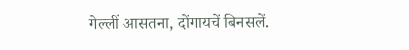गेल्लीं आसतना, दोंगायचें बिनसलें.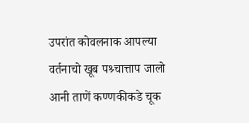उपरांत कोवलनाक आपल्या वर्तनाचो खूब पश्र्चात्ताप जालो आनी ताणें कण्णकीकडे चूक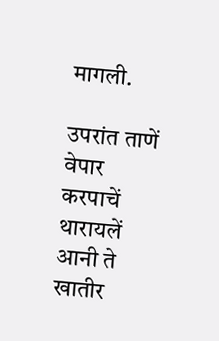मागली.

उपरांत ताणें वेपार करपाचें थारायलें आनी ते खातीर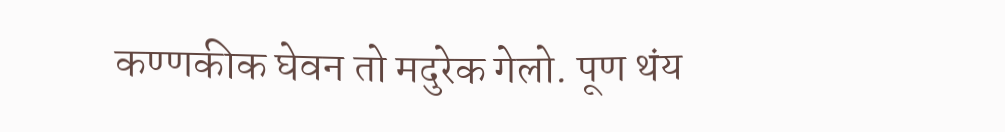कण्णकीक घेवन तो मदुरेक गेलो. पूण थंय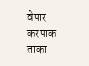वेपार करपाक ताका